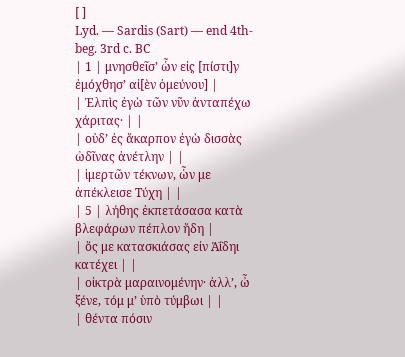[ ]
Lyd. — Sardis (Sart) — end 4th-beg. 3rd c. BC
| 1 | μνησθεῖσ’ ὧν εἰς̣ [πίστι]ν̣ ἐμόχθησ’ αἰ[ὲν ὁμεύνου] |
| Ἐλπὶς ἐγὼ τῶν νῦν ἀνταπέχω χάριτας· | |
| οὐδ’ ἐς ἄκαρπον ἐγὼ δισσὰς ὠδῖνας ἀνέτλην | |
| ἱμερτῶν τέκνων, ὧν με ἀπέκλεισε Τύχη | |
| 5 | λήθης ἐκπετάσασα κατὰ βλεφάρων πέπλον ἤδη |
| ὅς με κατασκιάσας εἰν Ἀΐδηι κατέχει | |
| οἰκτρὰ μαραινομένην· ἀλλ’, ὦ ξένε, τόμ μ’ ὑπὸ τύμβωι | |
| θέντα πόσιν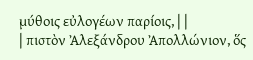μύθοις εὐλογέων παρίοις, | |
| πιστὸν Ἀλεξάνδρου Ἀπολλώνιον, ὅς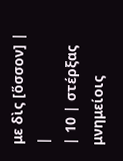με δὶς [ὅσσον] | |
| 10 | στέρξας μνημείοις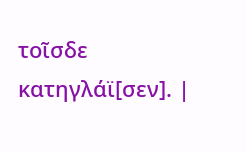τοῖσδε κατηγλάϊ[σεν]. |